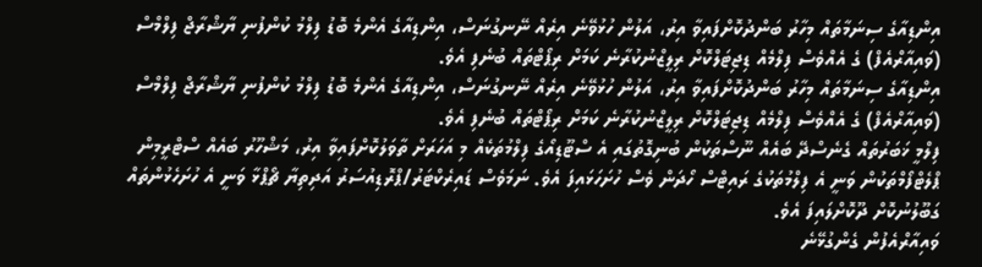އިންޑިއާގެ ސިނަމާތައް މިހާރު ބަންދުކޮށްފައިވާ އިރު، އަލުން ހުޅުވޭނެ އިރެއް ނޭނގުނަސް، އިންޑިއާގެ އެންމެ ބޮޑު ފިލްމު ކުންފުނި ޔާޝްރާޖް ފިލްމްސް (ވައިއާރްއެފް) ގެ އެއްވެސް ފިލްމެއް ޑިޖިޓަލްކޮށް ރިލީޒްނުކުރާނެ ކަމަށް ރިޕޯޓްތައް ބުނެފި އެވެ.
އިންޑިއާގެ ސިނަމާތައް މިހާރު ބަންދުކޮށްފައިވާ އިރު، އަލުން ހުޅުވޭނެ އިރެއް ނޭނގުނަސް، އިންޑިއާގެ އެންމެ ބޮޑު ފިލްމު ކުންފުނި ޔާޝްރާޖް ފިލްމްސް (ވައިއާރްއެފް) ގެ އެއްވެސް ފިލްމެއް ޑިޖިޓަލްކޮށް ރިލީޒްނުކުރާނެ ކަމަށް ރިޕޯޓްތައް ބުނެފި އެވެ.
ފިލްމީ ޚަބަރުތައް ގެނެސްދޭ ބައެއް ނޫސްތަކުން ބުނިގޮތުގައި އެ ސްޓޫޑިއޯގެ ފިލްމުތަކެއް މި އަހަރަށް ތާވަލުކޮށްފައިވާ އިރު، މަޝްހޫރު ބައެއް ސްޓްރީމިން ޕްލެޓްފޯމްތަކުން ވަނީ އެ ފިލްމުތަކުގެ ރައިޓްސް ހޯދަން ވެސް ހުށަހަޅައިފަ އެވެ. ނަމަވެސް ޑައިރެކްޓަރު/ޕްރޮޑިއުސަރު އަދިތިޔާ ޗޯޕްޅާ ވަނީ އެ ހުށަހެޅުންތައް ގަބޫލުނުކޮށް ދޫކޮށްލައިފަ އެވެ.
ވައިއާރްއެފުން ގެންގުޅޭނެ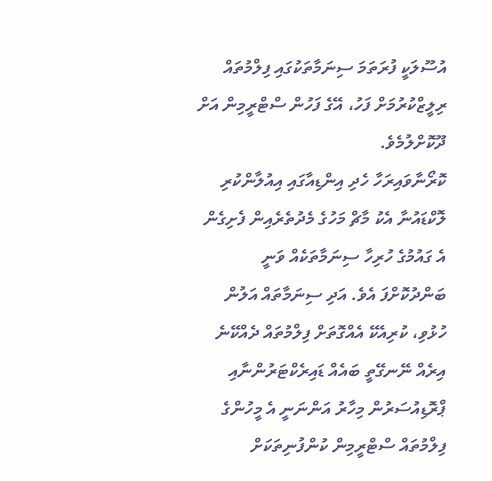އުސޫލަކީ ފުރަތަމަ ސިނަމާތަކުގައި ފިލްމުތައް ރިލީޒްކުރުމަށް ފަހު، އޭގެ ފަހުން ސްޓްރީމިން އަށް ދޫކޮށްލުމެވެ.
ކޮރޯނާވައިރަހާ ހެދި އިންޑިއާގައި އިއުލާންކުރި ލޮކްޑައުނާ އެކު މާޗް މަހުގެ މެދުތެރެއިން ފެށިގެން އެ ގައުމުގެ ހުރިހާ ސިނަމާތަކެއް ވަނީ ބަންދުކޮށްފަ އެވެ. އަދި ސިނަމާތައް އަލުން ހުޅުވި، ކުރިއެކޭ އެއްގޮތަށް ފިލްމުތައް ދެއްކޭނެ އިރެއް ނޭނގޭތީ ބައެއް ޑައިރެކްޓަރުންނާއި ޕްރޮޑިއުސަރުން މިހާރު އަންނަނީ އެ މީހުންގެ ފިލްމުތައް ސްޓްރީމިން ކުންފުނިތަކަށް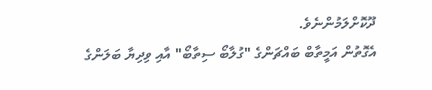ދޫކޮށްލަމުންނެވެ.
އެގޮތުން އަމީތާބް ބައްޗަންގެ "ގުލާބޯ ސިތާބޯ" އާއި ވިދިޔާ ބަލަންގެ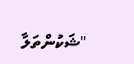"ޝަކުންތަލާ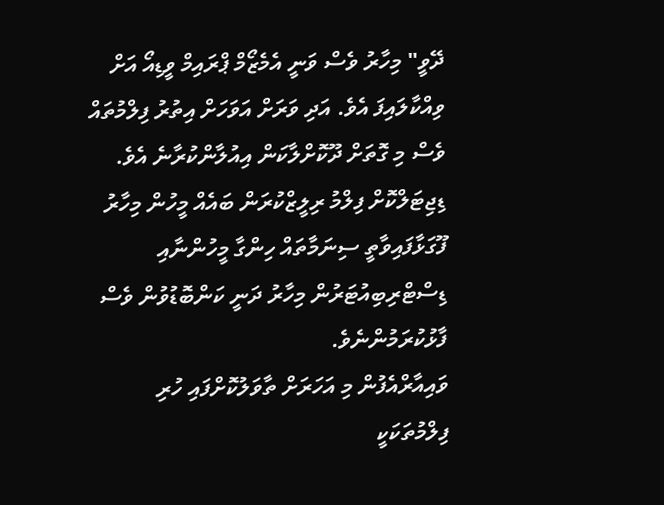ދޭވީ" މިހާރު ވެސް ވަނީ އެމެޒޯމް ޕްރައިމް ވީޑިއޯ އަށް ވިއްކާލައިފަ އެވެ. އަދި ވަރަށް އަވަހަށް އިތުރު ފިލްމުތައް ވެސް މި ގޮތަށް ދޫކޮށްލާކަން އިއުލާންކުރާނެ އެވެ.
ޑިޖިޓަލްކޮށް ފިލްމު ރިލީޒްކުރަން ބައެއް މީހުން މިހާރު ފޫގަޅާފައިވާތީ ސިނަމާތައް ހިންގާ މީހުންނާއި ޑިސްޓްރިބިއުޓަރުން މިހާރު ދަނީ ކަންބޮޑުވުން ވެސް ފާޅުކުރަމުންނެވެ.
ވައިއާރްއެފުން މި އަހަރަށް ތާވަލުކޮށްފައި ހުރި ފިލްމުތަކަކީ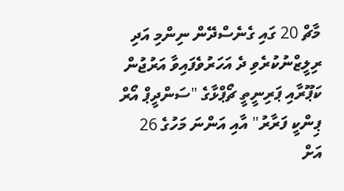މާޗް 20 ގައި ގެނެސްދޭން ނިންމި އަދި ރިލީޒްނުކުރެވި ދެ އަހަރުވެފައިވާ އަރުޖުން ކަޕޫރާއި ޕަރިނީތީ ޗޯޕްޅާގެ "ސަންދީޕް އޯރް ޕިންކީ ފަރާރު" އާއި އަންނަ މަހުގެ 26 އަށް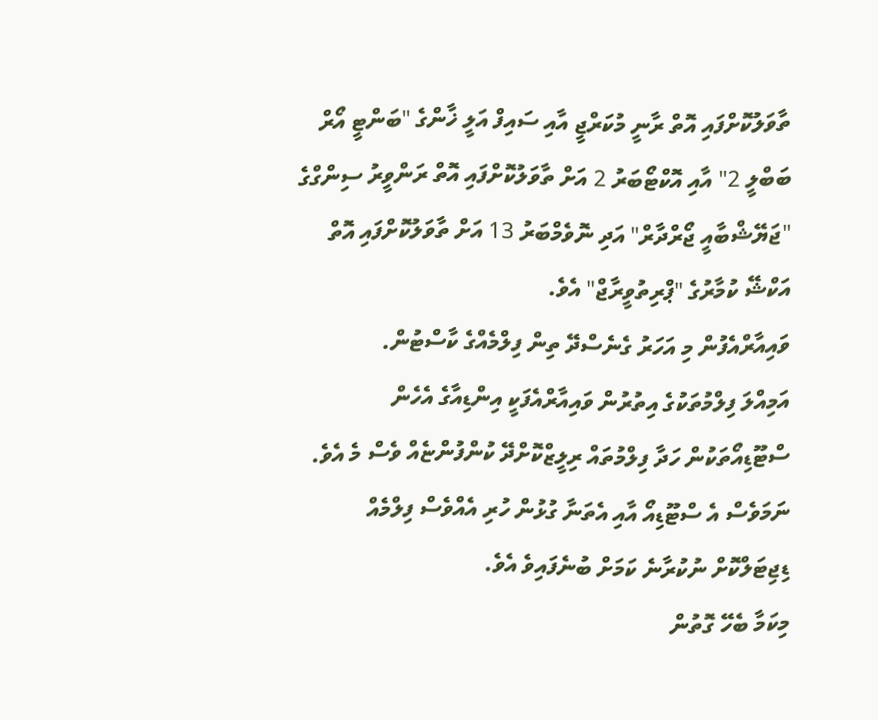ތާވަލުކޮށްފައި އޮތް ރާނީ މުކަރްޖީ އާއި ސައިފް އަލީ ޚާންގެ "ބަންޓީ އޯރް ބަބްލީ 2" އާއި އޮކްޓޯބަރު 2 އަށް ތާވަލުކޮށްފައި އޮތް ރަންވީރު ސިންގްގެ "ޖަޔޭޝްބާއީ ޖޯރްދާރް" އަދި ނޮވެމްބަރު 13 އަށް ތާވަލުކޮށްފައި އޮތް އަކްޝޭ ކުމާރުގެ "ޕްރިތުވީރާޖް" އެވެ.
ވައިއާރްއެފުން މި އަހަރު ގެނެސްދޭ ތިން ފިލްމެއްގެ ކާސްޓުން.
އަމިއްލަ ފިލްމުތަކުގެ އިތުރުން ވައިއާރްއެފަކީ އިންޑިއާގެ އެހެން ސްޓޫޑިއޯތަކުން ހަދާ ފިލްމުތައް ރިލީޒްކޮށްދޭ ކުންފުންޏެއް ވެސް މެ އެވެ.
ނަމަވެސް އެ ސްޓޫޑިއޯ އާއި އެތަނާ ގުޅުން ހުރި އެއްވެސް ފިލްމެއް ޑިޖިޓަލްކޮށް ނުކުރާނެ ކަމަށް ބުނެފައިވެ އެވެ.
މިކަމާ ބެހޭ ގޮތުން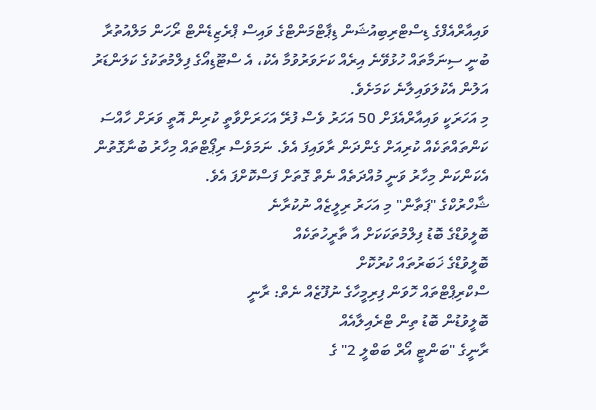ވައިއާރްއެފްގެ ޑިސްޓްރިބިއުޝަން ޑިޕާޓްމަންޓްގެ ވައިސް ޕްރެޒިޑެންޓް ރޯހަން މަލްއުތުރާ ބުނީ ސިނަމާތައް ހުޅުވޭނެ އިރެއް ކަށަވަރުވުމާ އެކު، އެ ސްޓޫޑިއޯގެ ފިލްމުތަކުގެ ކަލަންޑަރު އަލުން އެކުލަވައިލާނެ ކަމަށެވެ.
މި އަހަރަކީ ވައިއާރްއެފަށް 50 އަހަރު ވެސް ފުރޭ އަހަރަށްވާތީ ކުރިން އޮތީ ވަރަށް ހާއްސަ ކަންތައްތަކެއް ކުރިއަށް ގެންދަން ރާވައިފަ އެވެ. ނަމަވެސް ރިޕޯޓްތައް މިހާރު ބުނާގޮތުން އެކަންކަން މިހާރު ވަނީ މުއްދަތެއް ނެތް ގޮތަށް ފަސްކޮށްފަ އެވެ.
ޝާހްރުކްގެ "ޕަތާން" މި އަހަރު ރިލީޒެއް ނުކުރާނެ
ބޮލީވުޑްގެ ބޮޑު ފިލްމުތަކަކަށް އާ ތާރީހުތަކެއް
ބޮލީވުޑްގެ ޚަބަރުތައް ކުރުކޮށް
ސްކްރިޕްޓްތައް ހޮވަން ފިރިމީހާގެ ނުފޫޒެއް ނެތް: ރާނީ
ބޮލީވުޑުން ބޮޑު ތިން ޓްރެއިލާއެއް
ރާނީގެ "ބަންޓީ އޯރް ބަބްލީ 2" ގެ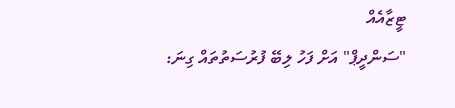ޓީޒާއެއް
"ސަންދީޕް" އަށް ފަހު ލިބޭ ފުރުސަތުތައް ގިނަ: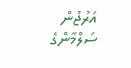އަރުޖުން
ސަލްމާންގެ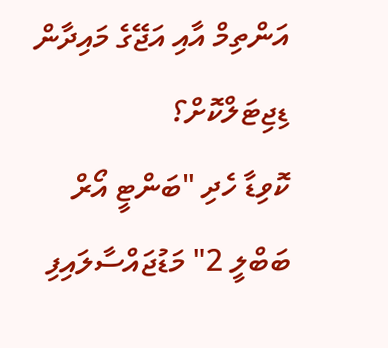އަންތިމް އާއި އަޖޭގެ މައިދާން ޑިޖިޓަލްކޮށް؟
ކޮވިޑާ ހެދި "ބަންޓީ އޯރް ބަބްލީ 2" މަޑުޖައްސާލައިފި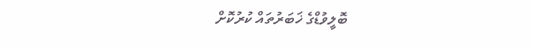ބޮލީވުޑްގެ ޚަބަރުތައް ކުރުކޮށް